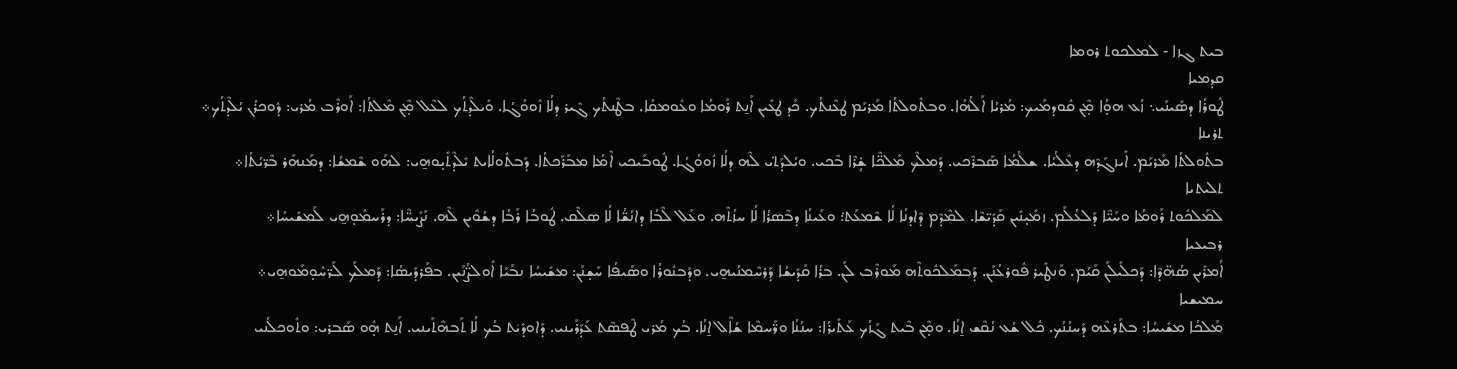ܒܝܬ ܓܙܐ - ܠܡܠܟܘܬ ܪܘܡܐ
ܩܕܡܝܐ
ܛܽܘܪܳܐ ܕܣܺܝܢܰܝ܆ ܙܳܥ ܗܘ̣ܳܐ ܡ̣ܶܢ ܩܽܘܕܡܰܝܟ: ܡܳܪܝܳܐ ܐܰ‌ܠܳܗܳܐ. ܘܒܬܽܘܠܬܳܐ ܡܰܪܝܰܡ ܛܥܶܢܬܳܟ. ܟܰܕ ܛܥܺܝܢ ܐܰܢ̱ܬ ܪܰܘܡܳܐ ܘܥܽܘܡܩܳܐ. ܒܛܶܢܬܳܟ ܓܶܝܪ ܕܠܳܐ ܙܽܘܘܳܓܳܐ. ܘܺܝܠܶܕܬܳܟ ܠܥܶܠ ܡ̣ܶܢ ܡܶܠܬܳܐ: ܐܰܘܪܶܒ ܡܳܪܝ: ܕܽܘܟܪܳܢ ܝܳܠܶܕܬܳܟ܀
ܬܪܝܢܐ
ܒܬܽܘܠܬܳܐ ܡܰܪܝܰܡ. ܐܺܝܙܓܰܕܶܗ ܕܥܶܠܳܝܳܐ. ܫܠܳܡܳܐ ܣܰܒܪܶܟܝ. ܕܰܡܠܶܟ ܡܰܠܟ̈ܶܐ ܫܴ̇ܪܶܐ ܒܶܟܝ. ܘܝܳܠܕܰܬ݀ܝ ܠܶܗ ܕܠܳܐ ܙܽܘܘܳܓܳܐ. ܛܽܘܒܰܝܟܝ ܐܶܡܳܐ ܡܒܰܪܰܟܬܳܐ. ܕܰܒܬܽܘܠܳܐܝܬ ܝܺܠܶܕܬܺܝ̣ܘܗ̱ܝ: ܠܗܰܘ ܫܶܡܫܳܐ: ܕܡܰܢܗܰܪ ܒܶܪ̈ܝܳܬܳܐ܀
ܬܠܝܬܝܐ
ܠܡܰܠܟܽܘܬ ܪܰܘܡܳܐ ܘܚܰܝ̈ܶܐ ܕܰܠܥܳܠܰܡ. ܙܡܺܝ̣ܢܺܝܢ ܩܰܕܺܝ̈ܫܶܐ. ܠܡܶܕܶܡ ܕܶܐܕܢܳܐ ܠܳܐ ܫܶܡܥܰܬ݀: ܘܥܰܝܢܳܐ ܕܒܶܣܪܳܐ ܠܳܐ ܚܙܳܬܶܗ. ܘܥܰܠ ܠܶܒܳܐ ܕܐܢܳܫ̈ܳܐ ܠܳܐ ܣܠܶܩ. ܛܽܘܒܳܐ ܪܰܒܳܐ ܕܫܳܘܶܝܢ ܠܶܗ. ܢܰܨܺܝܚ̈ܶܐ: ܕܪܰܚܡܽܘ̣ܗ̱ܝ ܠܰܡܫܺܝܚܳܐ܀
ܪܒܝܥܝܐ
ܐܳܡܪܺܝܢ ܣܳܗ̈ܕܶܐ: ܕܰܟܠܺܝܠܰܢ ܩܰܝܳܡ. ܘܰܢܛܺܝܪ ܦܽܘܪܥܳܢܰܢ. ܕܰܒܡܰܠܟܽܘܬܶܗ ܡܰܘܪܶܒ ܠܰܢ. ܒܪܳܐ ܩܰܕܺܝܫܳܐ ܕܰܪܚܶܡܢܳܝܗ̱ܝ. ܘܕܰܒܢܽܘܪܳܐ ܘܣܰܝܦܳܐ ܚܰܫ̣ܢܰܢ: ܡܫܺܝܚܳܐ ܢܒܰܝܰܐ ܐܽܘܠܨ̈ܳܢܰܝܢ. ܒܦܰܪܕܰܝܣܳܐ: ܕܰܡܠܰܟ ܠܰܪ̈ܚܽܘ̣ܡܰܘܗ̱ܝ܀
ܚܡܝܫܝܐ
ܡܰܠܟܳܐ ܡܫܺܝܚܳܐ: ܒܬܰܪܥܶܗ ܕܰܚܢܳܢܳܟ. ܟܽܠ ܫܳܥ ܢܳܩܶܫ ܐ̱ܢܳܐ. ܘܡ̣ܶܢ ܒܶܝܬ ܓܰܙܳܟ ܥܰܬܺܝܪܳܐ: ܚܢܳܢܳܐ ܘܪ̈ܰܚܡܶܐ ܫܳܐܶܠ ‌ܐ̱ܢܳܐ. ܒܳܟ ܡܳܪܝ ܛܶܦܣܶܬ ܥܰܕܰܪܰܝܢܝ. ܕܰܐܘܕܺܝܿܬ ܒܳܟ ܠܳܐ ܬܰܒܗܶܬܰܝܢܝ. ܐܰܢ̱ܬ ܗ̣ܽܘ ܣܰܒܪܝ: ܘܬܽܘܟܠܳܢܝ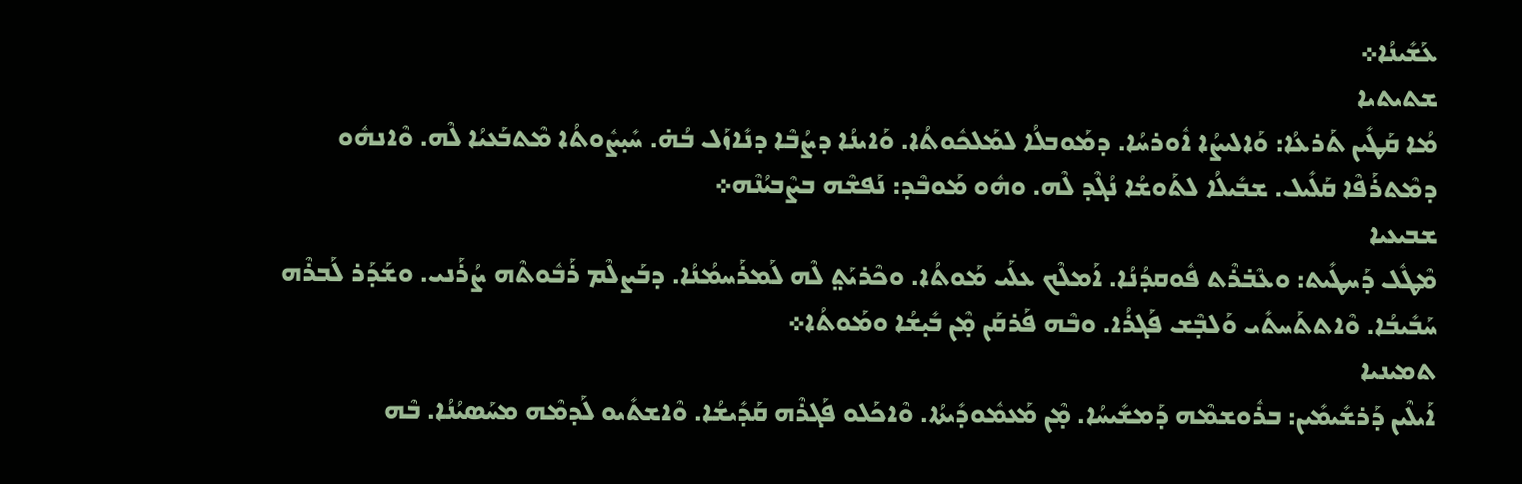ܥܰܫܺܝܢܳܐ܀
ܫܬܝܬܝܐ
ܡܳܐ ܩܰܛܺܝܢ ܬܰܪܥܳܐ: ܘܰܐ‌ܠܝܨܳܐ ܐܽܘܪܚܳܐ. ܕܡܰܘܒܠܳܐ ܠܡܰܠܟܽܘܬܳܐ. ܘܰܐܝܢܳܐ ܕܨܳܒܶܐ ܕܢܺܐܙܰܠ ܒܳܗ̇. ܚܺܝ̣ܨܽܘܬܳܐ ܡܶܬܒܰܥܝܳܐ ܠܶܗ. ܘܶܐܢܗܽܘ ܕܡܶܬܪܰܦܶܐ ܩܰܠܺܝܠ. ܫܒܺܝܠܳܐ ܠܬܰܘܫܳܐ ܢܳܓܶܕ ܠܶܗ. ܘܗܽܘ ܡܰܘܒܶܕ: ܢܰܦܫܶܗ ܒܨܶܒܝܳܢܶܗ܀
ܫܒܝܥܝܐ
ܡܶܛܽܠ ܕܰܚܛܺܝܬ: ܘܥܶܒ̇ܪܶܬ ܦܽܘܩܕܳܢܳܐ. ܐܰܡܠܶܟ ܥܠܰܝ ܡܰܘܬܳܐ. ܘܟܶܪܝܰܬ݀ ܠܶܗ ܠܰܡܪܰܚܡܳܢܳܐ. ܕܒܰܨܠܶܡ ܪܰܒܽܘܬܶܗ ܨܳܪܰܢܝ. ܘܫܰܕܰܪ ܠܰܒܪܶܗ ܚܰܒܺܝܒܳܐ. ܘܶܐܬܬܰܚܬܺܝ ܘܰܠܒ̣ܶܫ ܦܰܓܪܳܐ. ܘܒܶܗ ܦܰܪܩܰܢ ܡ̣ܶܢ ܒܺܝ̣ܫܳܐ ܘܡܰܘܬܳܐ܀
ܬܡܝܢܝܐ
ܐܰܝܠܶܝܢ ܕܰܪܫܺܝܡܺܝܢ: ܒܪܽܘܫܡܶܗ ܕܰܡܫܺܝܚܳܐ. ܡ̣ܶܢ ܡܰܥܡܽܘܕܺܝܬܳܐ. ܘܶܐܟܰܠܘ ܦܰܓܪܶܗ ܩܰܕܺܝܫܳܐ. ܘܶܐܫܬܺܝܘ ܠܰܕܡܶܗ ܡܚܰܣܝܳܢܳܐ. ܒܶܗ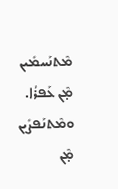ܡܶܬܢܰܚܡܺܝܢ ܡ̣ܶܢ ܥܰܦܪܳܐ. ܘܡܶܬܢܰܦܨܺܝܢ ܡ̣ܶܢ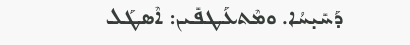ܕܰܚܺܝ̣ܚܳܐ. ܘܡܶܬܥܰܛܦܺܝܢ: ܐܶܣ‍ܛܰܠ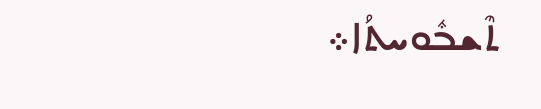ܬܶܫܒܽܘܚܬܳܐ܀